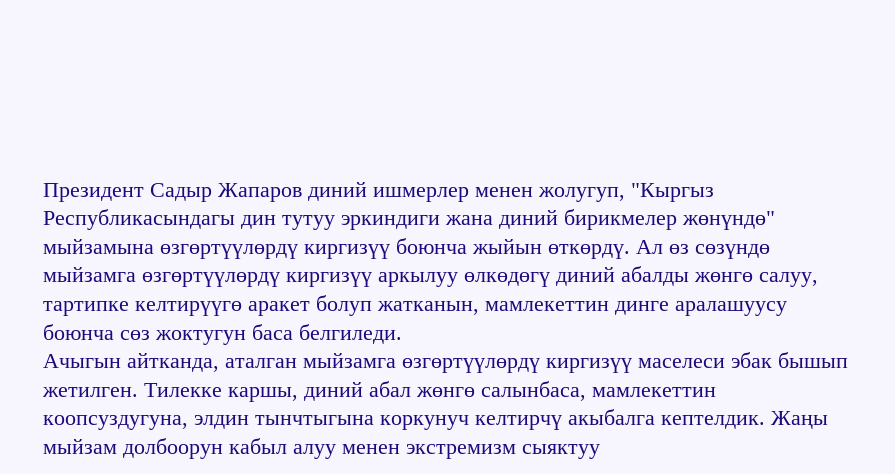Президент Садыр Жапаров диний ишмерлер менен жолугуп, "Кыргыз Республикасындагы дин тутуу эркиндиги жана диний бирикмелер жөнүндө" мыйзамына өзгөртүүлөрдү киргизүү боюнча жыйын өткөрдү. Ал өз сөзүндө мыйзамга өзгөртүүлөрдү киргизүү аркылуу өлкөдөгү диний абалды жөнгө салуу, тартипке келтирүүгө аракет болуп жатканын, мамлекеттин динге аралашуусу боюнча сөз жоктугун баса белгиледи.
Ачыгын айтканда, аталган мыйзамга өзгөртүүлөрдү киргизүү маселеси эбак бышып жетилген. Тилекке каршы, диний абал жөнгө салынбаса, мамлекеттин коопсуздугуна, элдин тынчтыгына коркунуч келтирчү акыбалга кептелдик. Жаңы мыйзам долбоорун кабыл алуу менен экстремизм сыяктуу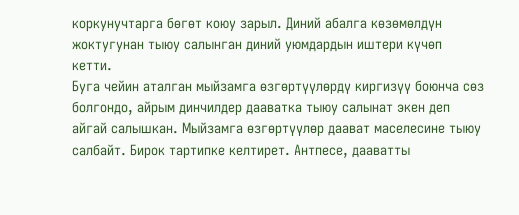коркунучтарга бөгөт коюу зарыл. Диний абалга көзөмөлдүн жоктугунан тыюу салынган диний уюмдардын иштери күчөп кетти.
Буга чейин аталган мыйзамга өзгөртүүлөрдү киргизүү боюнча сөз болгондо, айрым динчилдер дааватка тыюу салынат экен деп айгай салышкан. Мыйзамга өзгөртүүлөр даават маселесине тыюу салбайт. Бирок тартипке келтирет. Антпесе, дааватты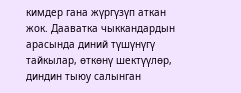кимдер гана жүргүзүп аткан жок. Дааватка чыккандардын арасында диний түшүнүгү тайкылар, өткөнү шектүүлөр, диндин тыюу салынган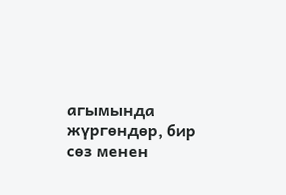агымында жүргөндөр, бир сөз менен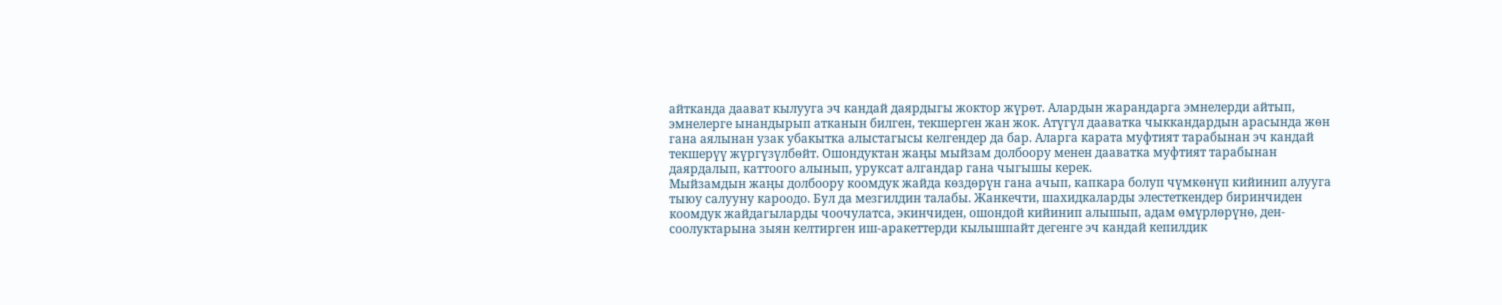айтканда даават кылууга эч кандай даярдыгы жоктор жүрөт. Алардын жарандарга эмнелерди айтып, эмнелерге ынандырып атканын билген, текшерген жан жок. Атүгүл дааватка чыккандардын арасында жөн гана аялынан узак убакытка алыстагысы келгендер да бар. Аларга карата муфтият тарабынан эч кандай текшерүү жүргүзүлбөйт. Ошондуктан жаңы мыйзам долбоору менен дааватка муфтият тарабынан даярдалып, каттоого алынып, уруксат алгандар гана чыгышы керек.
Мыйзамдын жаңы долбоору коомдук жайда көздөрүн гана ачып, капкара болуп чүмкөнүп кийинип алууга тыюу салууну кароодо. Бул да мезгилдин талабы. Жанкечти, шахидкаларды элестеткендер биринчиден коомдук жайдагыларды чоочулатса, экинчиден, ошондой кийинип алышып, адам өмүрлөрүнө, ден-соолуктарына зыян келтирген иш-аракеттерди кылышпайт дегенге эч кандай кепилдик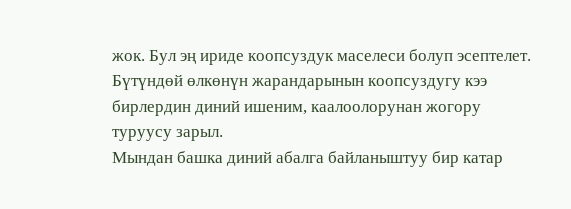жок. Бул эң ириде коопсуздук маселеси болуп эсептелет. Бүтүндөй өлкөнүн жарандарынын коопсуздугу кээ бирлердин диний ишеним, каалоолорунан жогору туруусу зарыл.
Мындан башка диний абалга байланыштуу бир катар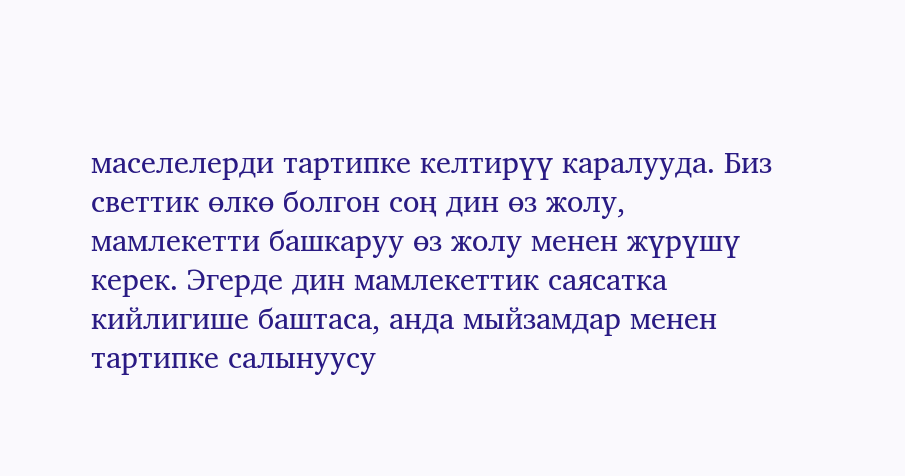маселелерди тартипке келтирүү каралууда. Биз светтик өлкө болгон соң дин өз жолу, мамлекетти башкаруу өз жолу менен жүрүшү керек. Эгерде дин мамлекеттик саясатка кийлигише баштаса, анда мыйзамдар менен тартипке салынуусу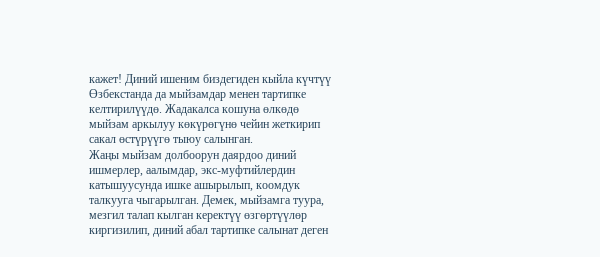кажет! Диний ишеним биздегиден кыйла күчтүү Өзбекстанда да мыйзамдар менен тартипке келтирилүүдө. Жадакалса кошуна өлкөдө мыйзам аркылуу көкүрөгүнө чейин жеткирип сакал өстүрүүгө тыюу салынган.
Жаңы мыйзам долбоорун даярдоо диний ишмерлер, аалымдар, экс-муфтийлердин катышуусунда ишке ашырылып, коомдук талкууга чыгарылган. Демек, мыйзамга туура, мезгил талап кылган керектүү өзгөртүүлөр киргизилип, диний абал тартипке салынат деген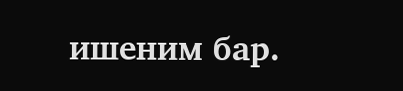ишеним бар.